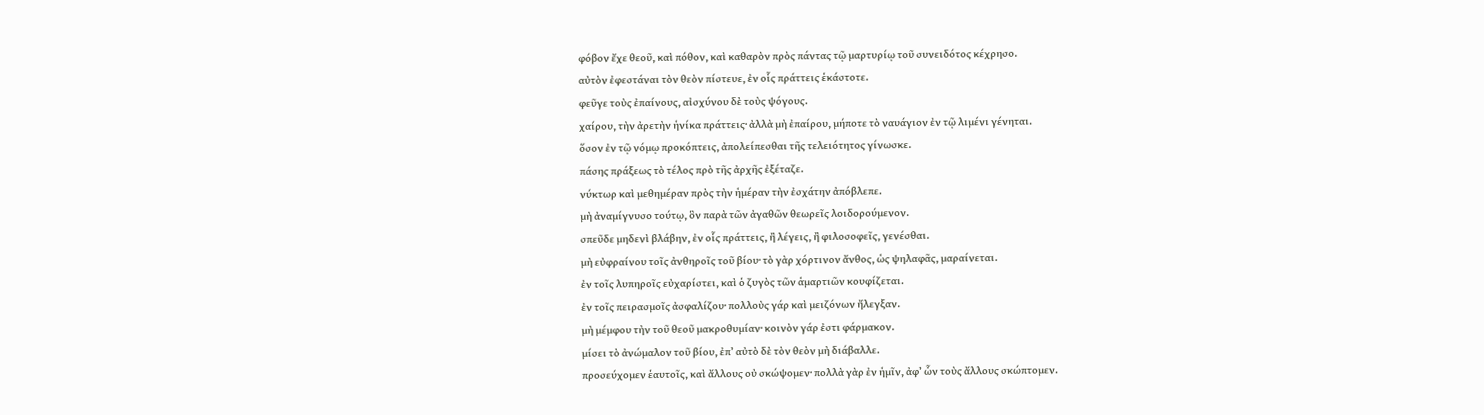φόβον ἔχε θεοῦ, καὶ πόθον, καὶ καθαρὸν πρὸς πάντας τῷ μαρτυρίῳ τοῦ συνειδότος κέχρησο.
αὐτὸν ἐφεστάναι τὸν θεὸν πίστευε, ἐν οἷς πράττεις ἑκάστοτε.
φεῦγε τοὺς ἐπαίνους, αἰσχύνου δὲ τοὺς ψόγους.
χαίρου, τὴν ἀρετὴν ἡνίκα πράττεις· ἀλλὰ μὴ ἐπαίρου, μήποτε τὸ ναυάγιον ἐν τῷ λιμένι γένηται.
ὅσον ἐν τῷ νόμῳ προκόπτεις, ἀπολείπεσθαι τῆς τελειότητος γίνωσκε.
πάσης πράξεως τὸ τέλος πρὸ τῆς ἀρχῆς ἐξέταζε.
νύκτωρ καὶ μεθημέραν πρὸς τὴν ἡμέραν τὴν ἐσχάτην ἀπόβλεπε.
μὴ ἀναμίγνυσο τούτῳ, ὃν παρὰ τῶν ἀγαθῶν θεωρεῖς λοιδορούμενον.
σπεῦδε μηδενὶ βλάβην, ἐν οἷς πράττεις, ἢ λέγεις, ἢ φιλοσοφεῖς, γενέσθαι.
μὴ εὐφραίνου τοῖς ἀνθηροῖς τοῦ βίου· τὸ γὰρ χόρτινον ἄνθος, ὡς ψηλαφᾶς, μαραίνεται.
ἐν τοῖς λυπηροῖς εὐχαρίστει, καὶ ὁ ζυγὸς τῶν ἁμαρτιῶν κουφίζεται.
ἐν τοῖς πειρασμοῖς ἀσφαλίζου· πολλοὺς γάρ καὶ μειζόνων ἤλεγξαν.
μὴ μέμφου τὴν τοῦ θεοῦ μακροθυμίαν· κοινὸν γάρ ἐστι φάρμακον.
μίσει τὸ ἀνώμαλον τοῦ βίου, ἐπ’ αὐτὸ δὲ τὸν θεὸν μὴ διάβαλλε.
προσεύχομεν ἑαυτοῖς, καὶ ἄλλους οὐ σκώψομεν· πολλὰ γὰρ ἐν ἡμῖν, ἀφ’ ὧν τοὺς ἄλλους σκώπτομεν.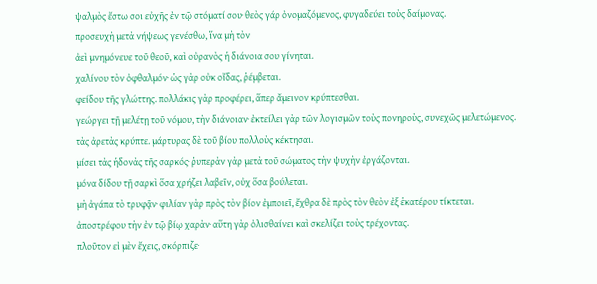ψαλμὸς ἔστω σοι εὐχῆς ἐν τῷ στόματί σου· θεὸς γάρ ὀνομαζόμενος, φυγαδεύει τοὺς δαίμονας.
προσευχὴ μετὰ νήψεως γενέσθω, ἵνα μὴ τὸν
ἀεὶ μνημόνευε τοῦ θεοῦ, καὶ οὐρανὸς ἡ διάνοια σου γίνηται.
χαλίνου τὸν ὀφθαλμόν· ὡς γὰρ οὐκ οἴδας, ῥέμβεται.
φείδου τῆς γλώττης. πολλάκις γὰρ προφέρει, ἅπερ ἄμεινον κρύπτεσθαι.
γεώργει τῇ μελέτῃ τοῦ νόμου, τὴν διάνοιαν· ἐκτείλει γὰρ τῶν λογισμῶν τοὺς πονηροὺς, συνεχῶς μελετώμενος.
τὰς ἀρετὰς κρύπτε. μάρτυρας δὲ τοῦ βίου πολλοὺς κέκτησαι.
μίσει τὰς ἡδονὰς τῆς σαρκός· ῥυπερὰν γὰρ μετὰ τοῦ σώματος τὴν ψυχὴν ἐργάζονται.
μόνα δίδου τῇ σαρκὶ ὅσα χρήζει λαβεῖν, οὐχ ὅσα βούλεται.
μὴ ἀγάπα τὸ τρυφᾷν· φιλίαν γὰρ πρὸς τὸν βίον ἐμποιεῖ, ἔχθρα δὲ πρὸς τὸν θεὸν ἐξ ἑκατέρου τίκτεται.
ἀποστρέφου τὴν ἐν τῷ βίῳ χαρὰν· αὕτη γὰρ ὀλισθαίνει καὶ σκελίζει τοὺς τρέχοντας.
πλοῦτον εἰ μὲν ἔχεις, σκόρπιζε·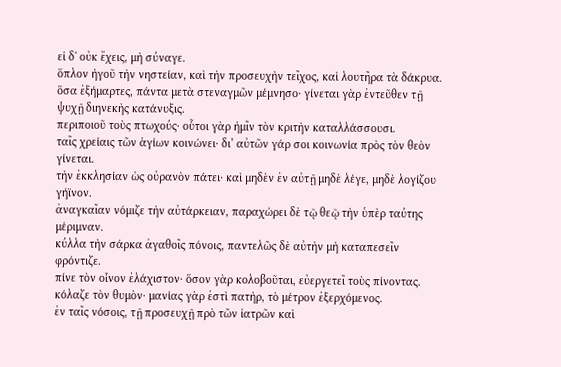εἰ δ' οὐκ ἔχεις, μὴ σύναγε.
ὅπλον ἡγοῦ τὴν νηστείαν, καὶ τὴν προσευχὴν τεῖχος, καὶ λουτῆρα τὰ δάκρυα.
ὅσα ἐξήμαρτες, πάντα μετὰ στεναγμῶν μέμνησο· γίνεται γὰρ ἐντεῦθεν τῇ ψυχῇ διηνεκὴς κατάνυξις.
περιποιοῦ τοὺς πτωχούς· οὗτοι γὰρ ἡμῖν τὸν κριτὴν καταλλάσσουσι.
ταῖς χρείαις τῶν ἁγίων κοινώνει· δι’ αὐτῶν γάρ σοι κοινωνία πρὸς τὸν θεὸν γίνεται.
τὴν ἐκκλησίαν ὡς οὐρανὸν πάτει· καὶ μηδὲν ἐν αὐτῇ μηδὲ λέγε, μηδὲ λογίζου γήϊνον.
ἀναγκαῖαν νόμιζε τὴν αὐτάρκειαν, παραχώρει δὲ τῷ θεῷ τὴν ὑπὲρ ταύτης μέριμναν.
κύλλα τὴν σάρκα ἀγαθοῖς πόνοις, παντελῶς δὲ αὐτὴν μὴ καταπεσεῖν φρόντιζε.
πίνε τὸν οἶνον ἐλάχιστον· ὅσον γὰρ κολοβοῦται, εὐεργετεῖ τοὺς πίνοντας.
κόλαζε τὸν θυμὸν· μανίας γὰρ ἐστὶ πατὴρ, τὸ μέτρον ἐξερχόμενος.
ἐν ταῖς νόσοις, τῇ προσευχῇ πρὸ τῶν ἰατρῶν καὶ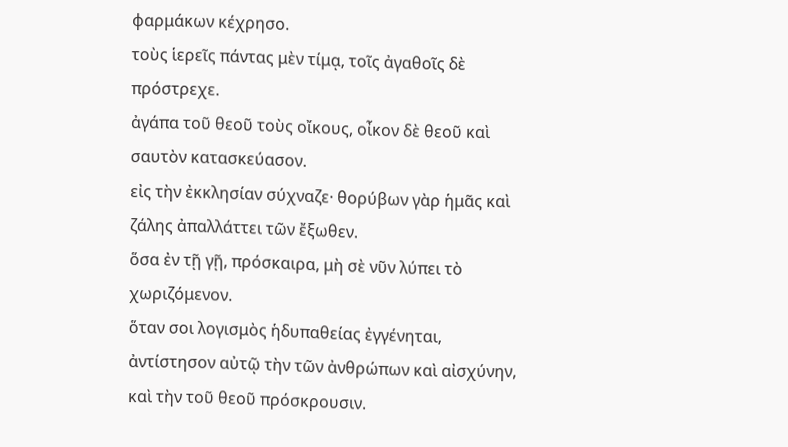φαρμάκων κέχρησο.
τοὺς ἱερεῖς πάντας μὲν τίμᾳ, τοῖς ἀγαθοῖς δὲ πρόστρεχε.
ἀγάπα τοῦ θεοῦ τοὺς οἴκους, οἶκον δὲ θεοῦ καὶ σαυτὸν κατασκεύασον.
εἰς τὴν ἐκκλησίαν σύχναζε· θορύβων γὰρ ἡμᾶς καὶ ζάλης ἀπαλλάττει τῶν ἔξωθεν.
ὅσα ἐν τῇ γῇ, πρόσκαιρα, μὴ σὲ νῦν λύπει τὸ χωριζόμενον.
ὅταν σοι λογισμὸς ἡδυπαθείας ἐγγένηται, ἀντίστησον αὐτῷ τὴν τῶν ἀνθρώπων καὶ αἰσχύνην, καὶ τὴν τοῦ θεοῦ πρόσκρουσιν.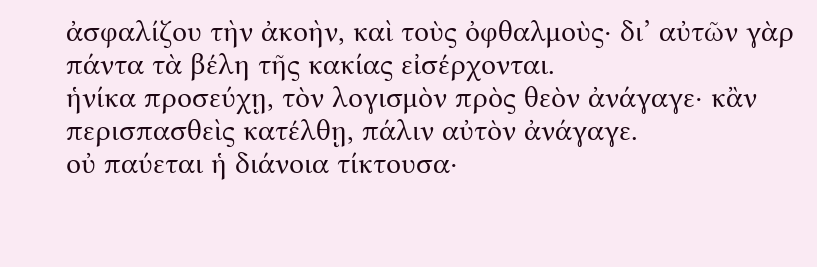ἀσφαλίζου τὴν ἀκοὴν, καὶ τοὺς ὀφθαλμοὺς· δι’ αὐτῶν γὰρ πάντα τὰ βέλη τῆς κακίας εἰσέρχονται.
ἡνίκα προσεύχῃ, τὸν λογισμὸν πρὸς θεὸν ἀνάγαγε· κἂν περισπασθεὶς κατέλθῃ, πάλιν αὐτὸν ἀνάγαγε.
οὐ παύεται ἡ διάνοια τίκτουσα·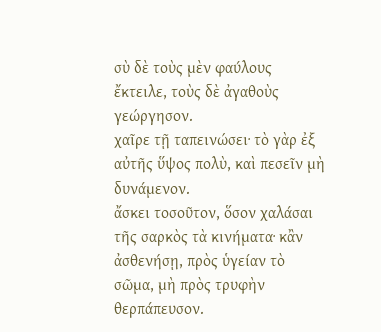σὺ δὲ τοὺς μὲν φαύλους ἔκτειλε, τοὺς δὲ ἀγαθοὺς γεώργησον.
χαῖρε τῇ ταπεινώσει· τὸ γὰρ ἐξ αὐτῆς ὕψος πολὺ, καὶ πεσεῖν μὴ δυνάμενον.
ἄσκει τοσοῦτον, ὅσον χαλάσαι τῆς σαρκὸς τὰ κινήματα· κἂν ἀσθενήσῃ, πρὸς ὑγείαν τὸ σῶμα, μὴ πρὸς τρυφὴν θερπάπευσον.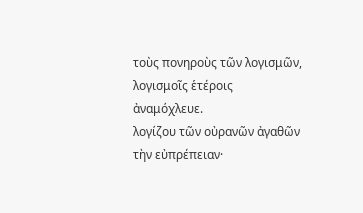τοὺς πονηροὺς τῶν λογισμῶν, λογισμοῖς ἑτέροις ἀναμόχλευε.
λογίζου τῶν οὐρανῶν ἀγαθῶν τὴν εὐπρέπειαν·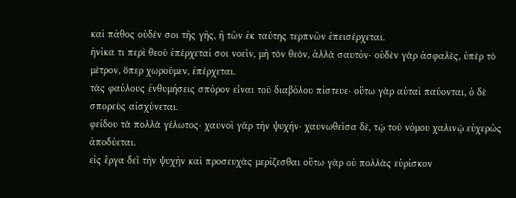καὶ πάθος οὐδέν σοι τῆς γῆς, ἢ τῶν ἐκ ταύτης τερπνῶν ἐπεισέρχεται.
ἡνίκα τι περὶ θεοῦ ἐπέρχεταί σοι νοεῖν, μὴ τὸν θεὸν, ἀλλὰ σαυτόν· οὐδὲν γὰρ ἀσφαλὲς, ὑπὲρ τὸ μὲτρον, ὅπερ χωροῦμεν, ἐπέρχεται.
τὰς φαύλους ἐνθυμήσεις σπόρον εἶναι τοῦ διαβόλου πίστευε· οὕτω γὰρ αὐταὶ παύονται, ὁ δὲ σπορεὺς αἰσχύνεται.
φείδου τὰ πολλὰ γέλωτος· χαυνοῖ γὰρ τὴν ψυχήν· χαυνωθεῖσα δὲ, τῷ τοῦ νόμου χαλινῷ εὐχερῶς ἀποδύεται.
εἰς ἔργα δεῖ τὴν ψυχὴν καὶ προσευχὰς μερίζεσθαι οὕτω γὰρ οὐ πολλὰς εὑρίσκον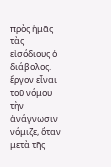πρὸς ἡμᾶς τὰς εἰσόδιους ὁ διάβολος.
ἔργον εἶναι τοῦ νόμου τὴν ἀνάγνωσιν νόμιζε, ὅταν μετὰ τῆς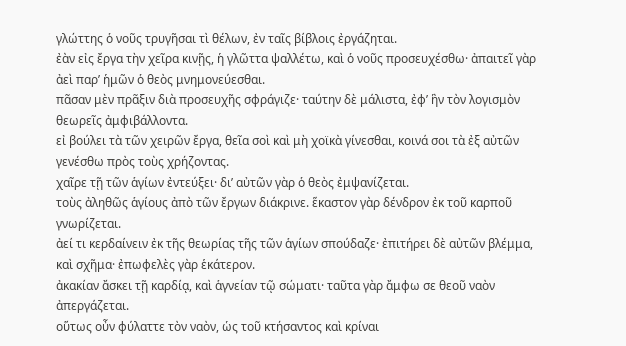γλώττης ὁ νοῦς τρυγῆσαι τὶ θέλων, ἐν ταῖς βίβλοις ἐργάζηται.
ἐὰν εἰς ἔργα τὴν χεῖρα κινῇς, ἡ γλῶττα ψαλλέτω, καὶ ὁ νοῦς προσευχέσθω· ἀπαιτεῖ γὰρ ἀεὶ παρ’ ἡμῶν ὁ θεὸς μνημονεύεσθαι.
πᾶσαν μὲν πρᾶξιν διὰ προσευχῆς σφράγιζε· ταύτην δὲ μάλιστα, ἐφ’ ἣν τὸν λογισμὸν θεωρεῖς ἀμφιβάλλοντα.
εἰ βούλει τὰ τῶν χειρῶν ἔργα, θεῖα σοὶ καὶ μὴ χοϊκὰ γίνεσθαι, κοινά σοι τὰ ἐξ αὐτῶν γενέσθω πρὸς τοὺς χρήζοντας.
χαῖρε τῇ τῶν ἁγίων ἐντεύξει· δι’ αὐτῶν γὰρ ὁ θεὸς ἐμψανίζεται.
τοὺς ἀληθῶς ἁγίους ἀπὸ τῶν ἔργων διάκρινε. ἕκαστον γὰρ δένδρον ἐκ τοῦ καρποῦ γνωρίζεται.
ἀεί τι κερδαίνειν ἐκ τῆς θεωρίας τῆς τῶν ἁγίων σπούδαζε· ἐπιτήρει δὲ αὐτῶν βλέμμα, καὶ σχῆμα· ἐπωφελὲς γὰρ ἑκάτερον.
ἀκακίαν ἄσκει τῇ καρδίᾳ, καὶ ἁγνείαν τῷ σώματι· ταῦτα γὰρ ἄμφω σε θεοῦ ναὸν ἀπεργάζεται.
οὕτως οὖν φύλαττε τὸν ναὸν, ὡς τοῦ κτήσαντος καὶ κρίναι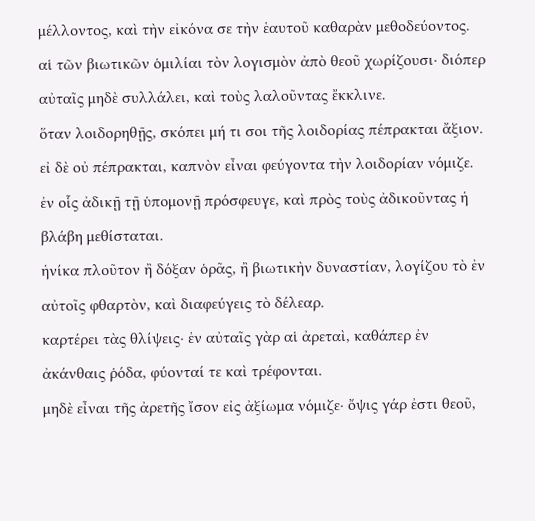μέλλοντος, καὶ τὴν εἰκόνα σε τὴν ἑαυτοῦ καθαρὰν μεθοδεύοντος.
αἱ τῶν βιωτικῶν ὁμιλίαι τὸν λογισμὸν ἀπὸ θεοῦ χωρίζουσι· διόπερ αὐταῖς μηδὲ συλλάλει, καὶ τοὺς λαλοῦντας ἔκκλινε.
ὅταν λοιδορηθῇς, σκόπει μή τι σοι τῆς λοιδορίας πέπρακται ἄξιον. εἰ δὲ οὐ πέπρακται, καπνὸν εἶναι φεύγοντα τὴν λοιδορίαν νόμιζε.
ἐν οἷς ἀδικῇ τῇ ὑπομονῇ πρόσφευγε, καὶ πρὸς τοὺς ἀδικοῦντας ἡ βλάβη μεθίσταται.
ἡνίκα πλοῦτον ἢ δόξαν ὁρᾶς, ἢ βιωτικὴν δυναστίαν, λογίζου τὸ ἐν αὐτοῖς φθαρτὸν, καὶ διαφεύγεις τὸ δέλεαρ.
καρτέρει τὰς θλίψεις· ἐν αὐταῖς γὰρ αἱ ἀρεταὶ, καθάπερ ἐν ἀκάνθαις ῥόδα, φύονταί τε καὶ τρέφονται.
μηδὲ εἶναι τῆς ἀρετῆς ἴσον εἰς ἀξίωμα νόμιζε· ὄψις γάρ ἐστι θεοῦ,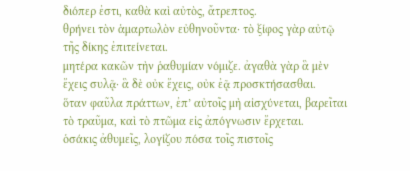διόπερ ἐστι, καθὰ καὶ αὐτὸς, ἄτρεπτος.
θρήνει τὸν ἁμαρτωλὸν εὐθηνοῦντα· τὸ ξίφος γὰρ αὐτῷ τῆς δίκης ἐπιτείνεται.
μητέρα κακῶν τὴν ῥαθυμίαν νόμιζε. ἀγαθὰ γὰρ ἃ μὲν ἔχεις συλᾷ· ἃ δὲ οὐκ ἔχεις, οὐκ ἐᾷ προσκτήσασθαι.
ὅταν φαῦλα πράττων, ἐπ’ αὐτοῖς μὴ αἰσχύνεται, βαρεῖται τὸ τραῦμα, καὶ τὸ πτῶμα εἰς ἀπόγνωσιν ἔρχεται.
ὁσάκις ἀθυμεῖς, λογίζου πόσα τοῖς πιστοῖς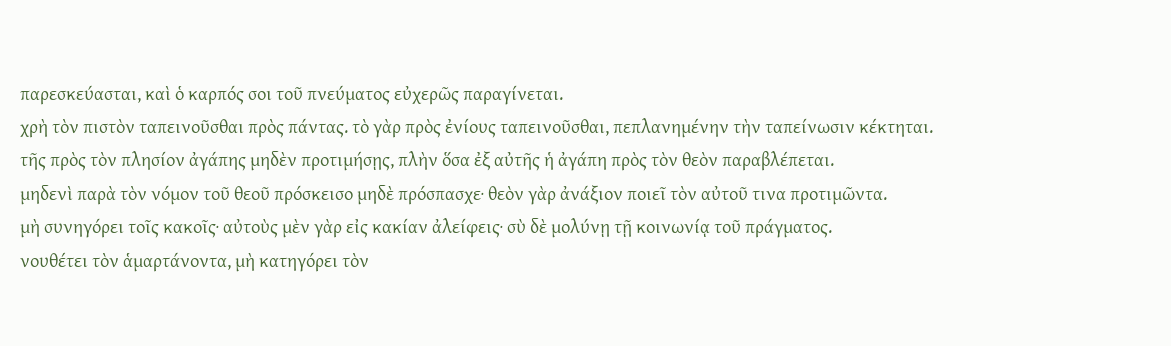παρεσκεύασται, καὶ ὁ καρπός σοι τοῦ πνεύματος εὐχερῶς παραγίνεται.
χρὴ τὸν πιστὸν ταπεινοῦσθαι πρὸς πάντας. τὸ γὰρ πρὸς ἐνίους ταπεινοῦσθαι, πεπλανημένην τὴν ταπείνωσιν κέκτηται.
τῆς πρὸς τὸν πλησίον ἀγάπης μηδὲν προτιμήσῃς, πλὴν ὅσα ἐξ αὐτῆς ἡ ἀγάπη πρὸς τὸν θεὸν παραβλέπεται.
μηδενὶ παρὰ τὸν νόμον τοῦ θεοῦ πρόσκεισο μηδὲ πρόσπασχε· θεὸν γὰρ ἀνάξιον ποιεῖ τὸν αὐτοῦ τινα προτιμῶντα.
μὴ συνηγόρει τοῖς κακοῖς· αὐτοὺς μὲν γὰρ εἰς κακίαν ἀλείφεις· σὺ δὲ μολύνῃ τῇ κοινωνίᾳ τοῦ πράγματος.
νουθέτει τὸν ἁμαρτάνοντα, μὴ κατηγόρει τὸν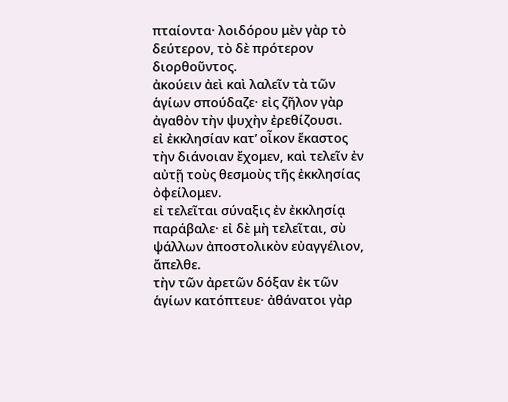πταίοντα· λοιδόρου μὲν γὰρ τὸ δεύτερον, τὸ δὲ πρότερον διορθοῦντος.
ἀκούειν ἀεὶ καὶ λαλεῖν τὰ τῶν ἁγίων σπούδαζε· εἰς ζῆλον γὰρ ἀγαθὸν τὴν ψυχὴν ἐρεθίζουσι.
εἰ ἐκκλησίαν κατ’ οἶκον ἕκαστος τὴν διάνοιαν ἔχομεν, καὶ τελεῖν ἐν αὐτῇ τοὺς θεσμοὺς τῆς ἐκκλησίας ὀφείλομεν.
εἰ τελεῖται σύναξις ἐν ἐκκλησίᾳ παράβαλε· εἰ δὲ μὴ τελεῖται, σὺ ψάλλων ἀποστολικὸν εὐαγγέλιον, ἄπελθε.
τὴν τῶν ἀρετῶν δόξαν ἐκ τῶν ἁγίων κατόπτευε· ἀθάνατοι γὰρ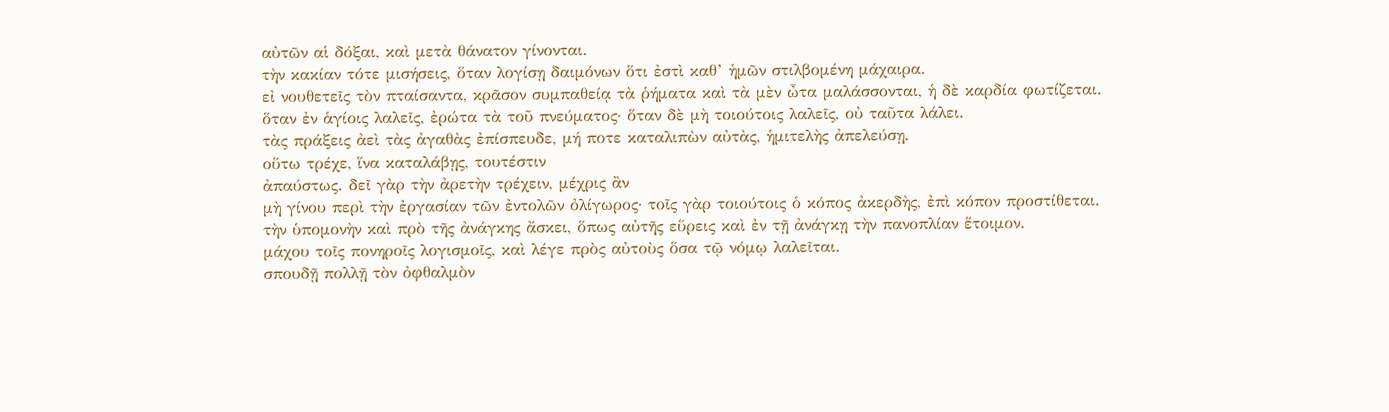αὐτῶν αἱ δόξαι, καὶ μετὰ θάνατον γίνονται.
τὴν κακίαν τότε μισήσεις, ὅταν λογίσῃ δαιμόνων ὅτι ἐστὶ καθ’ ἡμῶν στιλβομένη μάχαιρα.
εἰ νουθετεῖς τὸν πταίσαντα, κρᾶσον συμπαθείᾳ τὰ ῥήματα καὶ τὰ μὲν ὦτα μαλάσσονται, ἡ δὲ καρδία φωτίζεται.
ὅταν ἐν ἁγίοις λαλεῖς, ἐρώτα τὰ τοῦ πνεύματος· ὅταν δὲ μὴ τοιούτοις λαλεῖς, οὐ ταῦτα λάλει.
τὰς πράξεις ἀεὶ τὰς ἀγαθὰς ἐπίσπευδε, μή ποτε καταλιπὼν αὐτὰς, ἡμιτελὴς ἀπελεύσῃ.
οὕτω τρέχε, ἵνα καταλάβῃς, τουτέστιν
ἀπαύστως. δεῖ γὰρ τὴν ἀρετὴν τρέχειν, μέχρις ἂν
μὴ γίνου περὶ τὴν ἐργασίαν τῶν ἐντολῶν ὀλίγωρος· τοῖς γὰρ τοιούτοις ὁ κόπος ἀκερδὴς, ἐπὶ κόπον προστίθεται.
τὴν ὑπομονὴν καὶ πρὸ τῆς ἀνάγκης ἄσκει, ὅπως αὐτῆς εὕρεις καὶ ἐν τῇ ἀνάγκῃ τὴν πανοπλίαν ἕτοιμον.
μάχου τοῖς πονηροῖς λογισμοῖς, καὶ λέγε πρὸς αὐτοὺς ὅσα τῷ νόμῳ λαλεῖται.
σπουδῇ πολλῇ τὸν ὀφθαλμὸν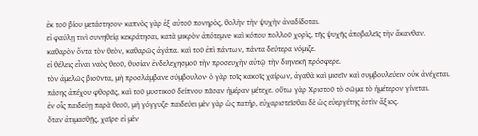ἐκ τοῦ βίου μετάστησον· καπνὸς γὰρ ἐξ αὐτοῦ πονηρὸς, θολὴν τὴν ψυχὴν ἀναδίδοται.
εἰ φαύλῃ τινὶ συνηθείᾳ κεκράτησαι, κατὰ μικρὸν ἀπότεμνε· καὶ κόπου πολλοῦ χορὶς, τῆς ψυχῆς ἀποβαλεῖς τὴν ἄκανθαν.
καθαρὸν ὄντα τὸν θεὸν, καθαρῶς ἀγάπα. καὶ τοῦ ἐπὶ πάντων, πάντα δεύτερα νόμιζε.
εἰ θέλεις εἶναι ναὸς θεοῦ, θυσίαν ἐνδελεχησμοῦ τὴν προσευχὴν αὐτῷ τὴν διηνεκῆ πρόσφερε.
τὸν ἀμελῶς βιοῦντα, μὴ προσλάμβανε σύμβουλον· ὁ γὰρ τοῖς κακοῖς χαίρων, ἀγαθὰ καὶ μισεῖν καὶ συμβουλεύειν οὐκ ἀνέχεται.
πάσης ἀπέχου φθορᾶς, καὶ τοῦ μυστικοῦ δείπνου πᾶσαν ἡμέραν μέτεχε. οὕτω γὰρ Χριστοῦ τὸ σῶμα τὸ ἡμέτερον γίνεται.
ἐν οἷς παιδεύῃ παρὰ θεοῦ, μὴ γόγγυζε· παιδεύει μὲν γὰρ ὡς πατήρ, εὐχαριστεῖσθαι δὲ ὡς εὐεργέτης ἐστὶν ἄξιος.
ὅταν ἀτιμασθῇς, χαῖρε· εἰ μὲν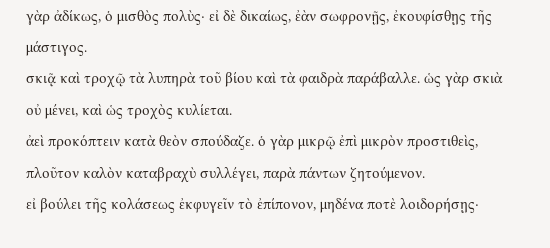γὰρ ἀδίκως, ὁ μισθὸς πολὺς· εἰ δὲ δικαίως, ἐὰν σωφρονῇς, ἐκουφίσθῃς τῆς μάστιγος.
σκιᾷ καὶ τροχῷ τὰ λυπηρὰ τοῦ βίου καὶ τὰ φαιδρὰ παράβαλλε. ὡς γὰρ σκιὰ οὐ μένει, καὶ ὡς τροχὸς κυλίεται.
ἀεὶ προκόπτειν κατὰ θεὸν σπούδαζε. ὁ γὰρ μικρῷ ἐπὶ μικρὸν προστιθεὶς, πλοῦτον καλὸν καταβραχὺ συλλέγει, παρὰ πάντων ζητούμενον.
εἰ βούλει τῆς κολάσεως ἐκφυγεῖν τὸ ἐπίπονον, μηδένα ποτὲ λοιδορήσῃς·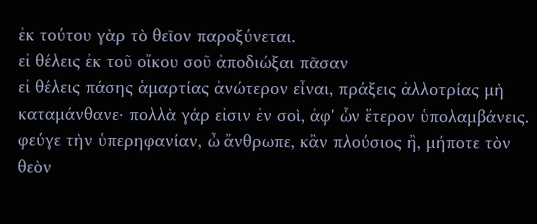ἐκ τούτου γὰρ τὸ θεῖον παροξύνεται.
εἰ θέλεις ἐκ τοῦ οἴκου σοῦ ἀποδιώξαι πᾶσαν
εἰ θέλεις πάσης ἁμαρτίας ἀνώτερον εἶναι, πράξεις ἀλλοτρίας μὴ καταμάνθανε· πολλὰ γάρ εἰσιν ἐν σοὶ, ἀφ' ὧν ἕτερον ὑπολαμβάνεις.
φεύγε τὴν ὑπερηφανίαν, ὦ ἄνθρωπε, κἂν πλούσιος ἢ, μήποτε τὸν θεὸν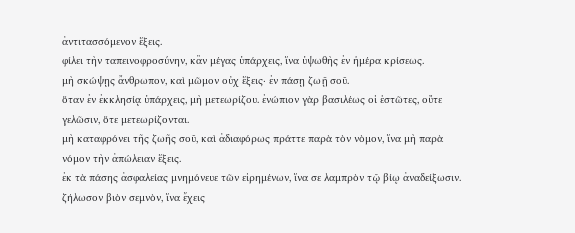ἀντιτασσόμενον ἕξεις.
φίλει τὴν ταπεινοφροσύνην, κἂν μέγας ὑπάρχεις, ἵνα ὑψωθὴς ἐν ἡμέρα κρίσεως.
μὴ σκώψῃς ἄνθρωπον, καὶ μῶμον οὐχ ἕξεις· ἐν πάσῃ ζωῇ σοῦ.
ὅταν ἐν ἐκκλησίᾳ ὑπάρχεις, μὴ μετεωρίζου. ἐνώπιον γὰρ βασιλέως οἱ ἑστῶτες, οὔτε γελῶσιν, ὅτε μετεωρίζονται.
μὴ καταφρόνει τῆς ζωῆς σοῦ, καὶ ἀδιαφόρως πράττε παρὰ τὸν νὸμον, ἵνα μὴ παρὰ νόμον τὴν ἀπώλειαν ἕξεις.
ἐκ τὰ πάσης ἀσφαλείας μνημόνευε τῶν εἰρημένων, ἵνα σε λαμπρὸν τῷ βίῳ ἀναδείξωσιν.
ζήλωσον βιὸν σεμνὸν, ἵνα ἔχεις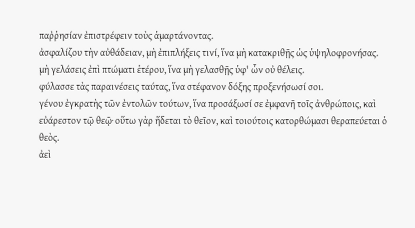παῤῥησίαν ἐπιστρέφειν τοὺς ἁμαρτάνοντας.
ἀσφαλίζου τὴν αὐθάδειαν, μὴ ἐπιπλήξεις τινί, ἵνα μὴ κατακριθῇς ὡς ὑψηλοφρονήσας.
μὴ γελάσεις ἐπὶ πτώματι ἑτέρου, ἵνα μὴ γελασθῇς ὑφ' ὧν οὐ θέλεις.
φύλασσε τὰς παραινέσεις ταύτας, ἵνα στέφανον δόξης προξενήσωσί σοι.
γένου ἐγκρατὴς τῶν ἐντολῶν τούτων, ἵνα προσάξωσί σε ἐμφανῆ τοῖς ἀνθρώποις, καὶ εὐάρεστον τῷ θεῷ· οὕτω γὰρ ἥδεται τὸ θεῖον, καὶ τοιούτοις κατορθώμασι θεραπεύεται ὁ θεὸς.
ἀεὶ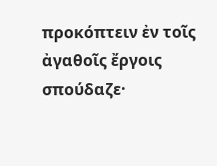προκόπτειν ἐν τοῖς ἀγαθοῖς ἔργοις σπούδαζε·